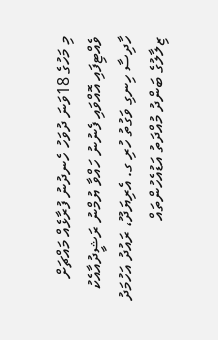މި މަހުގެ 18ވަނަ ދުވަހު ހެނދުނު ފުރާޅެއް މައްޗަށް ވެއްޓިފައި އޮއްވައި ފެނުނު ހައްވާ ޔުމްނު ރަޝީދުއާއެކު ހާދިސާ ހިނގި ވަގުތު ހުރި ގ. އެރިޔަދޫ، ރައުދު އަހުމަދު ޒިލާލުގެ ބަންދު މުއްދަތު އަޑުއެހުންތައް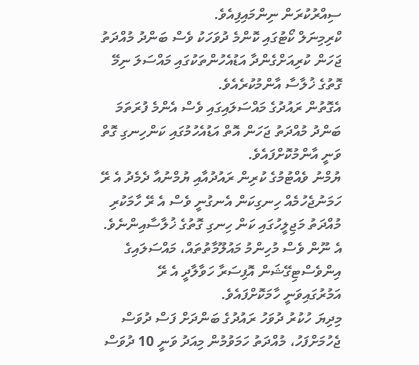ސިއްރުކުރަން ނިންމައިފިއެވެ.
ކްރިމިނަލް ކޯޓުގައި ކޮންމެ ދުވަހަކު ވެސް ބަންދު މުއްދަތު ޖަހަން ކުރިއަށްގެންދާ އަޑުއެހުންތަކުގައި މައްސަލަ ނިމޭ ގޮތުގެ ޚުލާސާ އާންމުކުރެއެވެ.
އެގޮތުން ރައުދުގެ މައްސަލައިގައި ވެސް އެންމެ ފުރަތަމަ ބަންދު މުއްދަތު ޖަހަން އޮތް އަޑުއެހުމުގައި ކަންހިނގި ގޮތް ވަނީ އާންމުކޮށްފައެވެ.
ޔުމްނު ވެއްޓުމުގެ ކުރިން ރައުދުއާއި ޔުމްނުއާ ދެމެދު އެ ރޭ ހަމަނުޖެހުމެއް ހިނގިކަން އެނގުނީ ވެސް އެ ރޭ ހާމަކުރި މުއްދަތު މަޖިލީހުގައި ކަން ހިނގި ގޮތުގެ ޚުލާސާއިންނެވެ. އެ ނޫން ވެސް މުހިންމު މައުލޫމާތުތައް، މައްސަލައިގެ އިންވެސްޓިގޭޝަން އޮފިސަރާ ހަވާލާދީ އެ ރޭ އަމުރުގައިވަނީ ހާމަކޮށްފައެވެ.
މިދިޔަ ހުކުރު ދުވަހު ރައުދުގެ ބަންދަށް ފަސް ދުވަސް ޖެހުމަށްފަހު، މުއްދަތު ހަމަވުމުން މިއަދު ވަނީ 10 ދުވަސް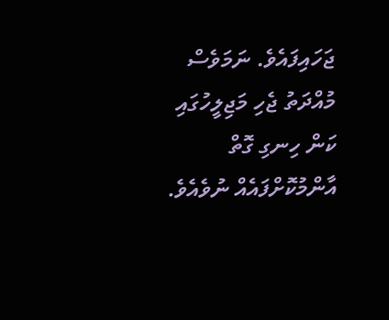ޖަހައިފައެވެ. ނަމަވެސް މުއްދަތު ޖެހި މަޖިލީހުގައި ކަން ހިނގި ގޮތް އާންމުކޮށްފައެއް ނުވެއެވެ.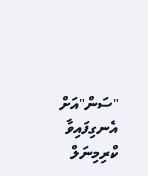"ސަން"އަށް އެނގިފައިވާ ކްރިމިނަލް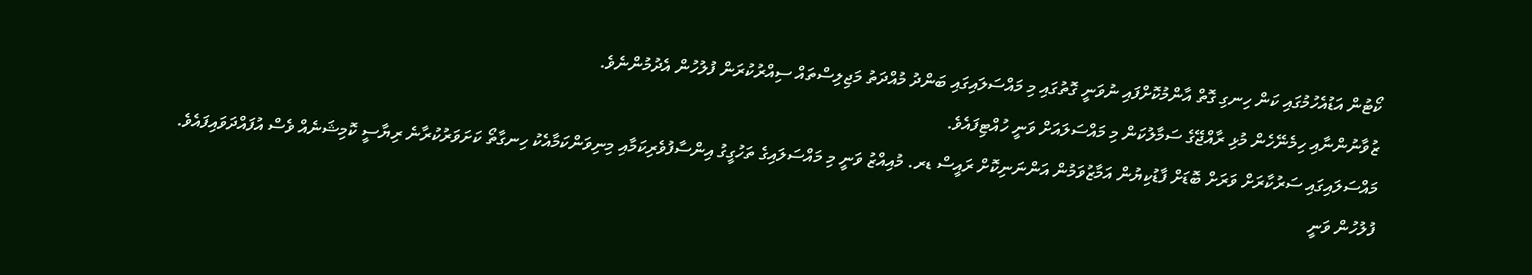ކޯޓުން އަޑުއެހުމުގައި ކަން ހިނގި ގޮތް އާންމުކޮށްފައި ނުވަނީ ގޮތުގައި މި މައްސަލައިގައި ބަންދު މުއްދަތު މަޖިލިސްތައް ސިއްރުކުރަން ފުލުހުން އެދުމުންނެވެ.
ޒުވާނުންނާއި ހިމެނޭހެން މުޅި ރާއްޖޭގެ ސަމާލުކަން މި މައްސަލައަށް ވަނީ ހުއްޓިފައެވެ.
މައްސަލައިގައި ސަރުކާރަށް ވަރަށް ބޮޑަށް ފާޑުކިޔުން އަމާޒުވަމުން އަންނަނިކޮށް ރައީސް ޑރ. މުއިއްޒު ވަނީ މި މައްސަލައިގެ ތަހުގީގު އިންސާފުވެރިކަމާއި މިނިވަންކަމާއެކު ހިނގާތޯ ކަށަވަރުކުރާނެ ރިޔާސީ ކޮމިޝަނެއް ވެސް އުފައްދަވައިފައެވެ.
ފުލުހުން ވަނީ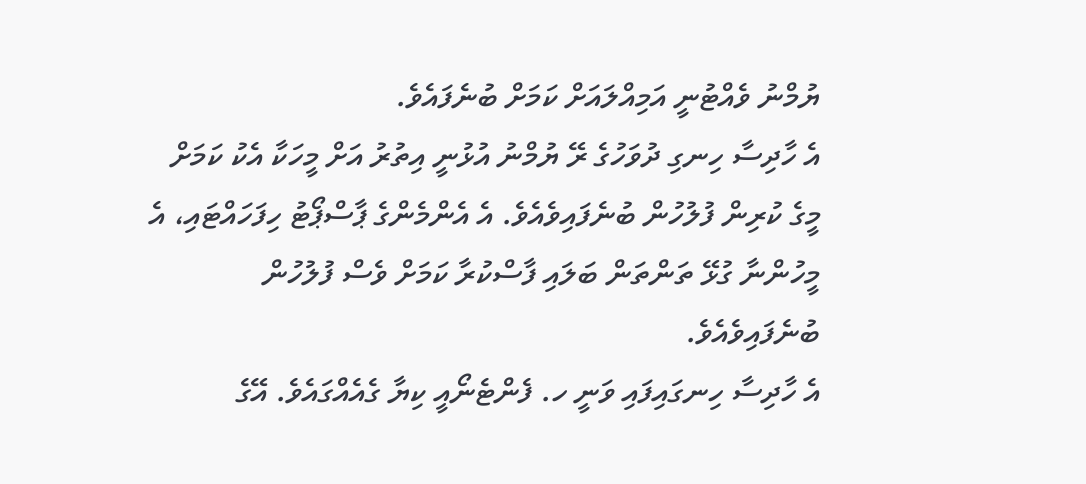ޔުމްނު ވެއްޓުނީ އަމިއްލައަށް ކަމަށް ބުނެފައެވެ.
އެ ހާދިސާ ހިނގި ދުވަހުގެ ރޭ ޔުމްނު އުޅުނީ އިތުރު އަށް މީހަކާ އެކު ކަމަށް މީގެ ކުރިން ފުލުހުން ބުނެފައިވެއެވެ. އެ އެންމެންގެ ޕާސްޕޯޓު ހިފަހައްޓައި، އެ މީހުންނާ ގުޅޭ ތަންތަން ބަލައި ފާސްކުރާ ކަމަށް ވެސް ފުލުހުން ބުނެފައިވެއެވެ.
އެ ހާދިސާ ހިނގައިފައި ވަނީ ހ. ފެންޓެނޯއީ ކިޔާ ގެއެއްގައެވެ. އޭގެ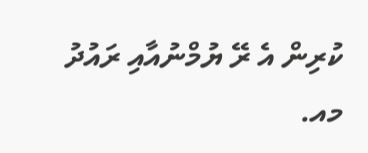ކުރިން އެ ރޭ ޔުމްނުއާއި ރައުދު މއ.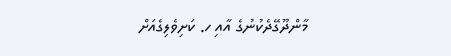މާންދޫގޭދެކުނުގެ އާއި ހ. ކަށިވެލިގެއަށް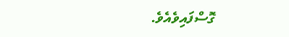ގޮސްފައިވެއެވެ.